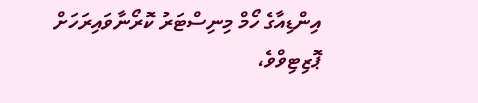އިންޑިއާގެ ހޯމް މިނިސްޓަރު ކޮރޯނާވައިރަހަށް ޕޮޒިޓިވްވެ،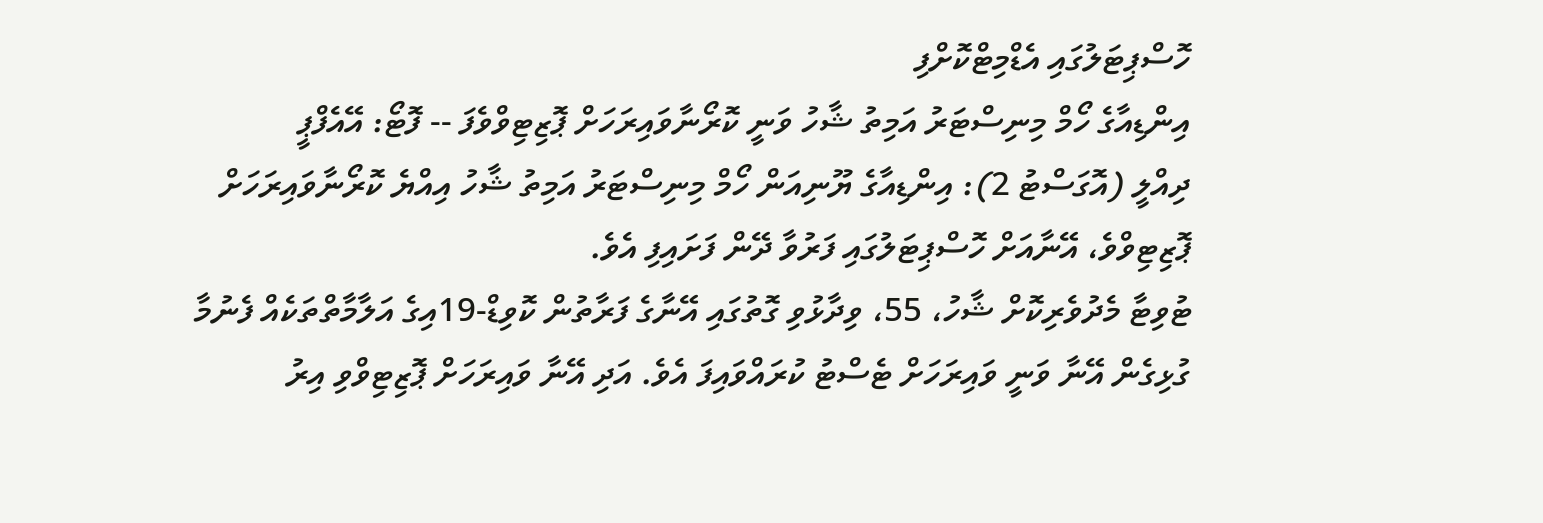ހޮސްޕިޓަލުގައި އެޑްމިޓްކޮށްފި
އިންޑިއާގެ ހޯމް މިނިސްޓަރު އަމިތު ޝާހު ވަނީ ކޮރޯނާވައިރަހަށް ޕޮޒިޓިވްވެފަ -- ފޮޓޯ: އޭއެފްޕީ
ދިއްލީ (އޮގަސްޓު 2): އިންޑިއާގެ ޔޫނިއަން ހޯމް މިނިސްޓަރު އަމިތު ޝާހު އިއްޔެ ކޮރޯނާވައިރަހަށް ޕޮޒިޓިވްވެ، އޭނާއަށް ހޮސްޕިޓަލުގައި ފަރުވާ ދޭން ފަށައިފި އެވެ.
ޓުވިޓާ މެދުވެރިކޮށް ޝާހު، 55، ވިދާޅުވި ގޮތުގައި އޭނާގެ ފަރާތުން ކޮވިޑް-19އިގެ އަލާމާތްތަކެއް ފެނުމާ ގުޅިގެން އޭނާ ވަނީ ވައިރަހަށް ޓެސްޓު ކުރައްވައިފަ އެވެ. އަދި އޭނާ ވައިރަހަށް ޕޮޒިޓިވްވި އިރު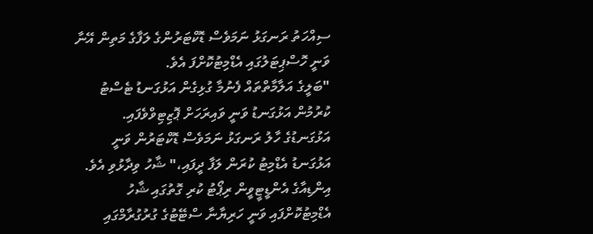ސިއްހަތު ރަނގަޅު ނަމަވެސް ޑޮކްޓަރުންގެ ލަފާގެ މަތިން އޭނާ ވަނީ ހޮސްޕިޓަލުގައި އެޑްމިޓުކޮށްފަ އެވެ.
"ބަލީގެ އަލާމާތްތައް ފެނުމާ ގުޅިގެން އަޅުގަނޑު ޓެސްޓު ކުރުމުން އަޅުގަނޑު ވަނީ ވައިރަހަށް ޕޮޒިޓިވްވެފައި. އަޅުގަނޑުގެ ހާލު ރަނގަޅު ނަމަވެސް ޑޮކްޓަރުން ވަނީ އަޅުގަނޑު އެޑްމިޓު ކުރަން ލަފާ ދީފައި،" ޝާހު ވިދާޅުވި އެވެ.
އިންޑިއާގެ އެންޑީޓީވީން ރިޕޯޓު ކުރި ގޮތުގައި ޝާހު އެޑްމިޓުކޮށްފައި ވަނީ ހަރިޔާނާ ސްޓޭޓުގެ ގުރުގުރާމްގައި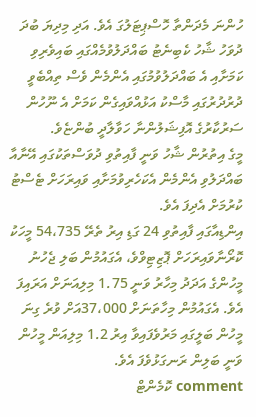ހުންނަ މެދަންތާ ހޮސްޕިޓަލުގަ އެވެ. އަދި މިދިޔަ ބުދަ ދުވަހު ޝާހު ކެބިނެޓު ބައްދަލުވުމެއްގައި ބައިވެރިވި ކަމަށާއި އެ ބައްދަލުވުމުގައި އެންމެން ވެސް ތިއްބެވީ ދުރުދުރުގައި މާސްކު އަޅުއްވައިގެން ކަމަށް އެ ނޫހުން ސަރުކާރުގެ އޮފިޝަލުންނާ ހަވާލާދީ ބުންޏެވެ.
މީގެ އިތުރުން ޝާހު ވަނީ ފާއިތުވި ދުވަސްތަކުގައި އޭނާއާ ބައްދަލުވި އެންމެން އެކަހެރިވުމަށާއި ވައިރަހަށް ޓެސްޓު ކުރުމަށް އެދިފަ އެވެ.
އިންޑިއާގައި ފާއިތުވި 24 ގަޑި އިރު ތެރޭ 54،735 މީހަކު ކޮރޯނާވައިރަހަށް ޕޮޒިޓިވްވެ، އެގައުމުން ބަލި ޖެހުނު މީހުންގެ އަދަދު މިހާރު ވަނީ 1.75 މިލިއަނަށް އަރައިފަ އެވެ. އެގައުމުން މިހާތަނަށް 37،000އަށް ވުރެ ގިނަ މީހުން ބަލީގައި މަރުވެފައިވާ އިރު 1.2 މިލިއަން މީހުން ވަނީ ބަލިން ރަނގަޅުވެފަ އެވެ.
comment ކޮމެންޓް